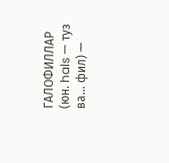ГАЛОФИЛЛАР (юн. hals — туз ва… фил) —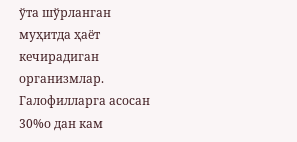ўта шўрланган муҳитда ҳаёт кечирадиган организмлар. Галофилларга асосан 30%о дан кам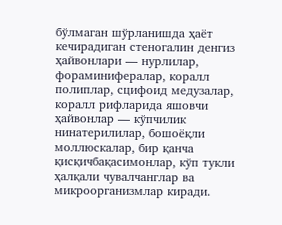бўлмаган шўрланишда ҳаёт кечирадиган стеногалин денгиз ҳайвонлари — нурлилар, фораминифералар, коралл полиплар, сцифоид медузалар, коралл рифларида яшовчи ҳайвонлар — кўпчилик нинатерилилар, бошоёқли моллюскалар, бир қанча қисқичбақасимонлар, кўп тукли ҳалқали чувалчанглар ва микроорганизмлар киради.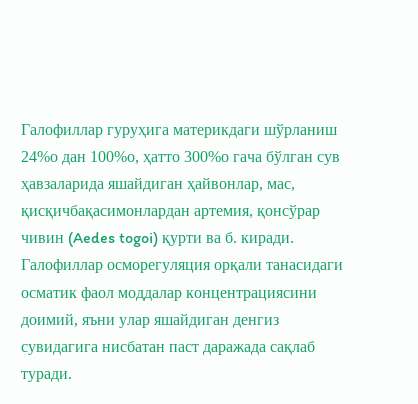Галофиллар гуруҳига материкдаги шўрланиш 24%о дан 100%о, ҳатто 300%о гача бўлган сув ҳавзаларида яшайдиган ҳайвонлар, мас, қисқичбақасимонлардан артемия, қонсўрар чивин (Aedes togoi) қурти ва б. киради. Галофиллар осморегуляция орқали танасидаги осматик фаол моддалар концентрациясини доимий, яъни улар яшайдиган денгиз сувидагига нисбатан паст даражада сақлаб туради.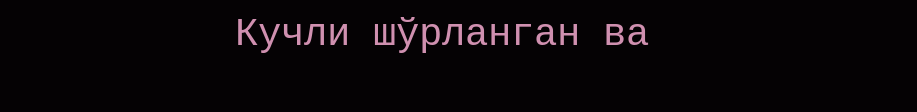Кучли шўрланган ва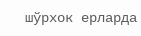шўрхок ерларда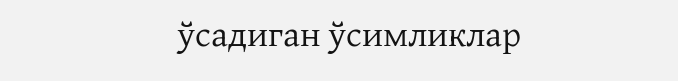ўсадиган ўсимликлар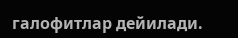галофитлар дейилади.